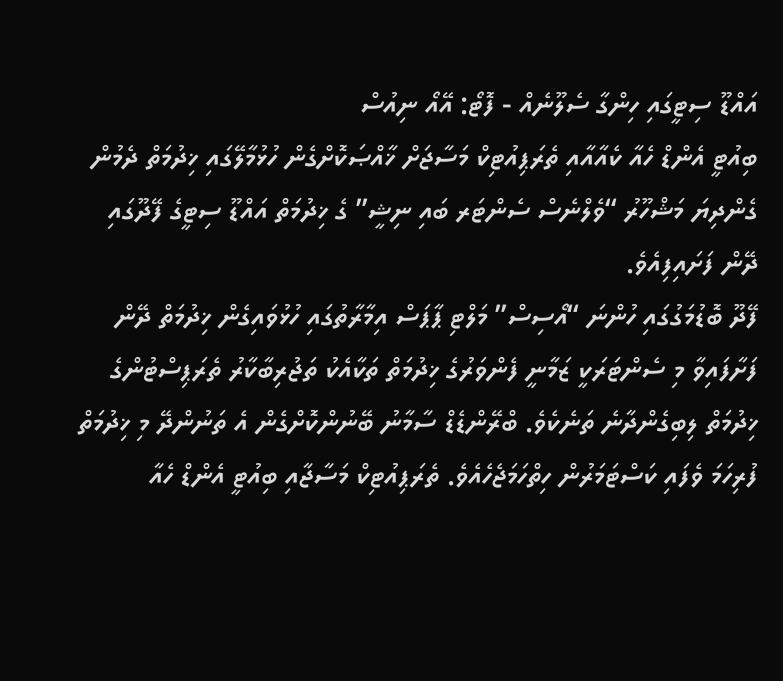އައްޑޫ ސިޓީގައި ހިންގާ ސެލޫނެއް - ފޮޓޯ: އޭއޯ ނިއުސް
ބިއުޓީ އެންޑް ހެއާ ކެއާއާއި ތެރަޕިއުޓިކް މަސާޖަށް ޚާއްޞަކޮށްގެން ހުޅުމާލޭގައި ޚިދުމަތް ދެމުން ގެންދިޔަ މަޝްހޫރު “ވެލްނެސް ސެންޓަރ ބައި ނިޝީ” ގެ ޚިދުމަތް އައްޑޫ ސިޓީގެ ފޭދޫގައި ދޭން ފަށައިފިއެވެ.
ފޭދޫ ބޮޑުމަގުގައި ހުންނަ “އޯސިސް” މަލްޓި ޕާޕަސް އިމާރާތުގައި ހުޅުވައިގެން ޚިދުމަތް ދޭން ފަށާފައިވާ މި ސެންޓަރަކީ ޒަމާނީ ފެންވަރުގެ ޚިދުމަތް ތަކާއެކު ތަޖުރިބާކާރު ތެރަޕިސްޓުންގެ ޚިދުމަތް ލިބިގެންދާނެ ތަނެކެވެ. ބްރޭންޑެޑް ސާމާނު ބޭނުންކޮށްގެން އެ ތަނުންދޭ މި ޚިދުމަތް ފުރިހަމަ ވެފައި ކަސްޓަމަރުން ހިތްހަމަޖެހެއެވެ. ތެރަޕިއުޓިކް މަސާޖާއި ބިއުޓީ އެންޑް ހެއާ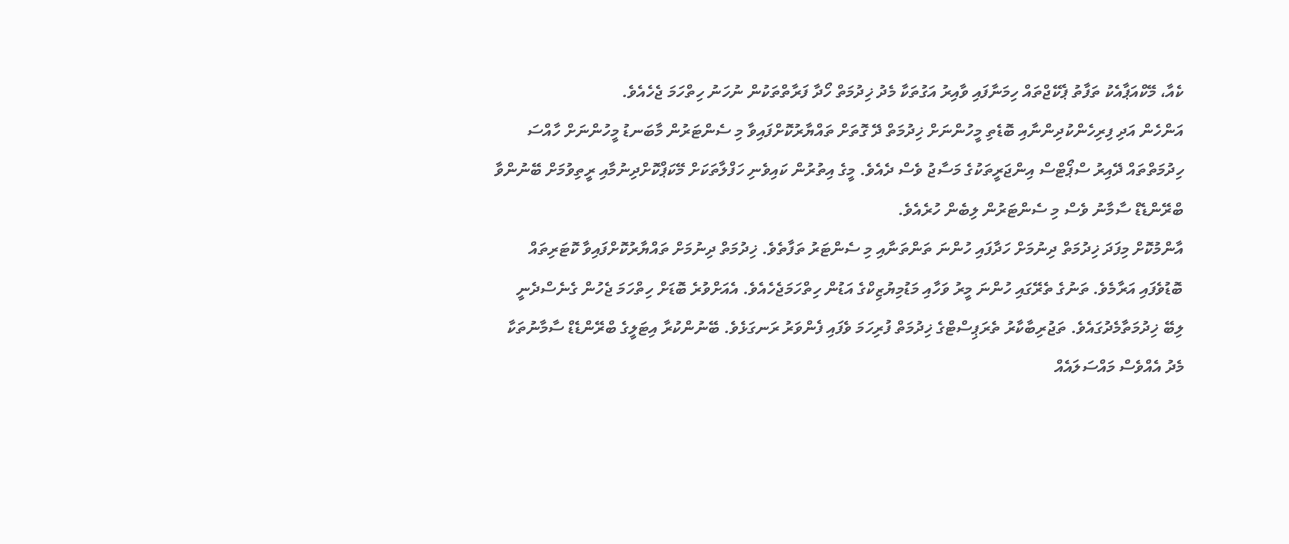ކެއާ، މޭކްއަޕާއެކު ތަފާތު ޕެކޭޖްތައް ހިމަނާފައި ވާއިރު އަގުތަކާ މެދު ޚިދުމަތް ހޯދާ ފަރާތްތަކުން ނުހަނު ހިތްހަމަ ޖެހެއެވެ.
އަންހެން އަދި ފިރިހެންކުދިންނާއި ބޮޑެތި މީހުންނަށް ޚިދުމަތް ދޭ ގޮތަށް ތައްޔާރުކޮށްފައިވާ މި ސެންޓަރުން މާބަނޑު މީހުންނަށް ހާއްސަ ހިދުމަތްތައް ދޭއިރު ސްޕޯޓްސް އިންޖަރީތަކުގެ މަސާޖު ވެސް ދެއެވެ. މީގެ އިތުރުން ކައިވެނި ހަފްލާތަކަށް މޭކަޕްކޮށްދިނުމާއި ރީތިވުމަށް ބޭނުންވާ ބްރޭންޑެޑް ސާމާނު ވެސް މި ސެންޓަރުން ލިބެން ހުރެއެވެ.
އާންމުކޮށް މިފަދަ ޚިދުމަތް ދިނުމަށް ހަދާފައި ހުންނަ ތަންތަނާއި މި ސެންޓަރު ތަފާތެވެ. ޚިދުމަތް ދިނުމަށް ތައްޔާރުކޮށްފައިވާ ކޮޓަރިތައް ބޮޑުވެފައި އަރާމެވެ. ތަނުގެ ތެރޭގައި ހުންނަ މީރު ވަހާއި މަޑުމިޔުޒިކްގެ އަޑުން ހިތްހަމަޖެހެއެވެ. އެއަށްވުރެ ބޮޑަށް ހިތްހަމަ ޖެހުން ގެނެސްދެނީ ލިބޭ ޚިދުމަތާމެދުގައެވެ. ތަޖުރިބާކާރު ތެރަޕިސްޓްގެ ޚިދުމަތް ފުރިހަމަ ވެފައި ފެންވަރު ރަނގަޅެވެ. ބޭނުންކުރާ އިޓަލީގެ ބްރޭންޑެޑް ސާމާނުތަކާ މެދު އެއްވެސް މައްސަލައެއް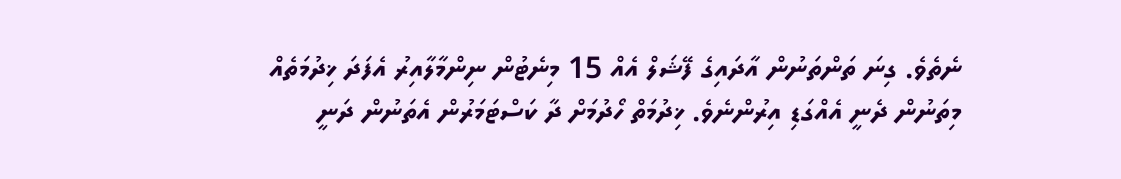ނެތެވެ. ގިނަ ތަންތަނުން އާދައިގެ ފޭޝަލް އެއް 15 މިނެޓުން ނިންމާލާއިރު އެފަދަ ޚިދުމަތެއް މިތަނުން ދެނީ އެއްގަޑި އިރުންނެވެ. ޚިދުމަތް ހޯދުމަށް ދާ ކަސްޓަމަރުން އެތަނުން ދަނީ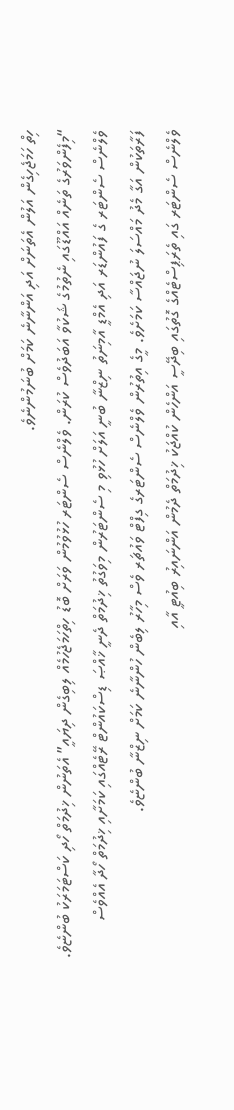ހިތް ހަމަޖެހިގެން އަލުން އެތަނަށް އަދި އަންނާނެ ކަމަށް ބުނަމުންނެވެ.
“މިފެންވަރުގެ ތަނެއް އައްޑޫގައި ނެތުމުގެ ޝަކުވާ އަބަދުވެސް ކުރަން. ވެލްނެސް ސެންޓަރ ހުޅުވުމުން ވަރަށް ބޮޑު ހިތްހަމަޖެހުމެއް ލިބިގެން ދިޔައީ” އެތަނުން ޚިދުމަތް ހޯދި ކަސްޓަމަރަކު ބުންޏެވެ.
ވެލްނެސް ސެންޓަރ ގެ ފައުންޑަރ އަދި އެމްޑީ އާމިނަތު ނިޒްނާ ބުނީ އަލަށް ހުޅުވި މި ސެންޓަރުން މިވަގުތު ޚިދުމަތް ދެނީ ޚާއްޞަ ޑިސްކައުންޓް ރޭޓެއްގައި ކަމަށާއި ޚިދުމަތް ހޯދާ އެއްވެސް ފަރާތަކުން އަގާ މެދު މައްސަލަ ނުޖައްސާ ކަމަށެވެ. މީގެ އިތުރުން ވެލްނެސް ސެންޓަރގެ ގިފްޓް ވައުޗަރ ވެސް މިހާރު ލިބެން ހުންނާނެ ކަމަށް ނިޒްނާ ބުންޏެވެ.
ވެލްނެސް ސެންޓަރ ގައި ތެރަޕިސްޓެއްގެ ގޮތުގައި ބިދޭސީ އަންހެން ކުއްޖަކު ޚިދުމަތް ދެމުން އަންނައިރު ބިއުޓީ އާއި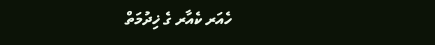ހެއަރ ކެއާރ ގެ ޚިދުމަތް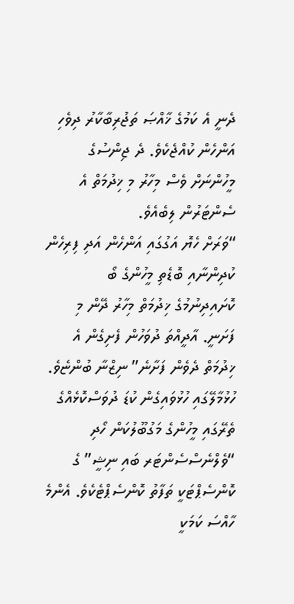ދެނީ އެ ކަމުގެ ޚާއްޞަ ތަޖުރިބާކާރު ދިވެހި އަންހެން ކުއްޖެކެވެ. ދެ ޖިންސުގެ މީހުންނަށް ވެސް މިހާރު މި ޚިދުމަތް އެ ސެންޓަރުން ލިބެއެވެ.
“ވަރަށް ހެޔޮ އަގުގައި އަންހެން އަދި ފިރިހެން ކުދިންނާއި ބޮޑެތި މީހުންގެ ބޯ ކޮށައިދިނުމުގެ ޚިދުމަތް މިހާރު ދޭން މި ފަށަނީ. އާދީއްތަ ދުވަހުން ފެށިގެން އެ ޚިދުމަތް ދެވެން ފަށާނެ” ނިޒްނާ ބުންޏެވެ.
ހުޅުމާލޭގައި ހުޅުވައިގެން ކުޑަ ދުވަސްކޮޅެއްގެ ތެރޭގައި މީހުންގެ މަގުބޫލުކަން ހޯދި “ވެލްނެސްސެންޓަރ ބައި ނިޝީ” ގެ ކޮންސެޕްޓަކީ ތަފާތު ކޮންސެޕްޓެކެވެ. އެންމެ ހާއްސަ ކަމަކީ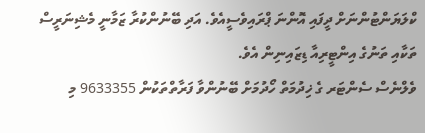ކްލަޔަންޓުންނަށް ދީފައި އޮންނަ ޕްރައިވެސީއެވެ. އަދި ބޭނުންކުރާ ޒަމާނީ މެޝިނަރީސް ތަކާއި ތަނުގެ އިންޓީރިއާ ޑިޒައިނިން އެވެ.
ވެލްނެސް ސެންޓަރ ގެ ޚިދުމަތް ހޯދުމަށް ބޭނުންވާ ފަރާތްތަކުން 9633355 މި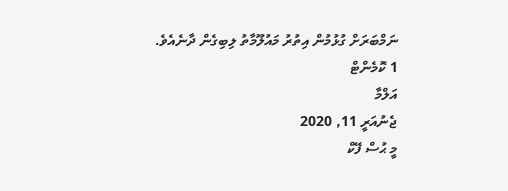ނަމްބަރަށް ގުޅުމުން އިތުރު މައުލޫމާތު ލިބިގެން ދާނެއެވެ.
1 ކޮމެންޓް
އަލްމާ
ޖެނުއަރީ 11, 2020
މީ ޙުސް ފޭކް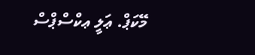މޭކަޕް. ޢަލީ ޢކްސްޕްސް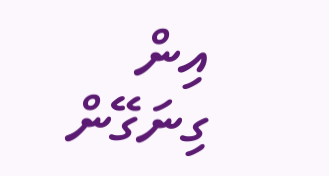އިން ގިނަގޭން